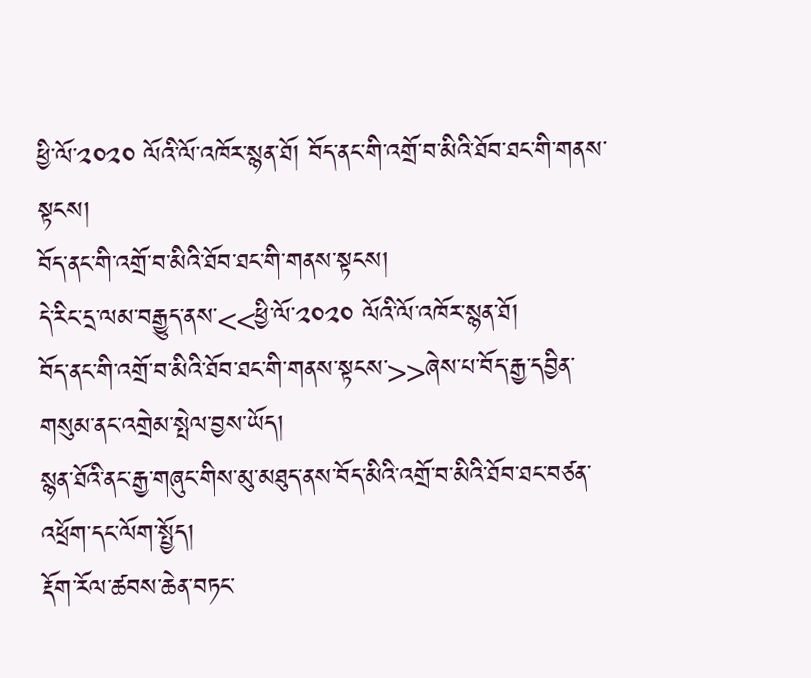ཕྱི་ལོ་༢༠༢༠ ལོའི་ལོ་འཁོར་སྙན་ཐོ། བོད་ནང་གི་འགྲོ་བ་མིའི་ཐོབ་ཐང་གི་གནས་སྟངས།
བོད་ནང་གི་འགྲོ་བ་མིའི་ཐོབ་ཐང་གི་གནས་སྟངས།
དེ་རིང་དྲ་ལམ་བརྒྱུད་ནས་<<ཕྱི་ལོ་༢༠༢༠ ལོའི་ལོ་འཁོར་སྙན་ཐོ།
བོད་ནང་གི་འགྲོ་བ་མིའི་ཐོབ་ཐང་གི་གནས་སྟངས་>>ཞེས་པ་བོད་རྒྱ་དབྱིན་གསུམ་ནང་འགྲེམ་སྤེལ་བྱས་ཡོད།
སྙན་ཐོའི་ནང་རྒྱ་གཞུང་གིས་མུ་མཐུད་ནས་བོད་མིའི་འགྲོ་བ་མིའི་ཐོབ་ཐང་བཙན་འཕྲོག་དང་ལོག་སྤྱོད།
རྡོག་རོལ་ཚབས་ཆེན་བཏང་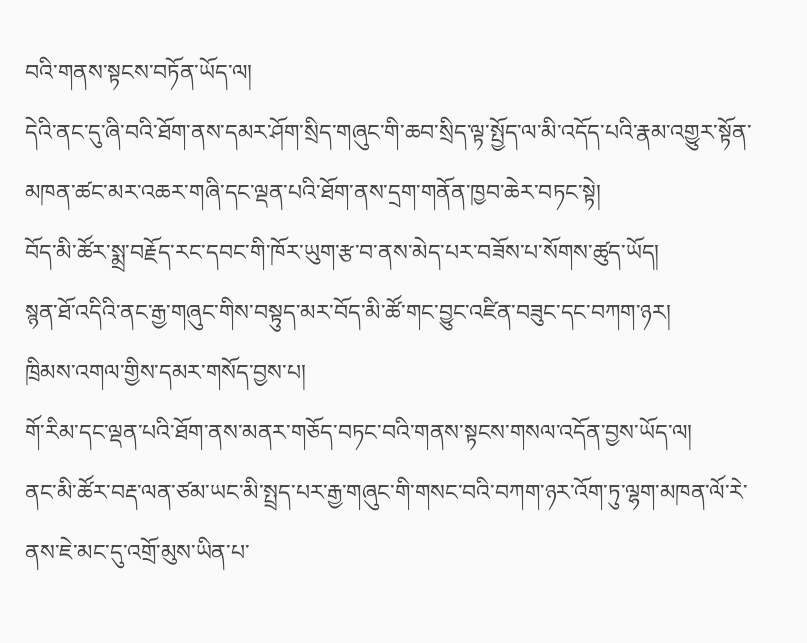བའི་གནས་སྟངས་བཏོན་ཡོད་ལ།
དེའི་ནང་དུ་ཞི་བའི་ཐོག་ནས་དམར་ཤོག་སྲིད་གཞུང་གི་ཆབ་སྲིད་ལྟ་སྤྱོད་ལ་མི་འདོད་པའི་རྣམ་འགྱུར་སྟོན་མཁན་ཚང་མར་འཆར་གཞི་དང་ལྡན་པའི་ཐོག་ནས་དྲག་གནོན་ཁྱབ་ཆེར་བཏང་སྟེ།
བོད་མི་ཚོར་སྨྲ་བརྗོད་རང་དབང་གི་ཁོར་ཡུག་རྩ་བ་ནས་མེད་པར་བཟོས་པ་སོགས་ཚུད་ཡོད།
སྙན་ཐོ་འདིའི་ནང་རྒྱ་གཞུང་གིས་བསྟུད་མར་བོད་མི་ཚོ་གང་བྱུང་འཛིན་བཟུང་དང་བཀག་ཉར།
ཁྲིམས་འགལ་གྱིས་དམར་གསོད་བྱས་པ།
གོ་རིམ་དང་ལྡན་པའི་ཐོག་ནས་མནར་གཅོད་བཏང་བའི་གནས་སྟངས་གསལ་འདོན་བྱས་ཡོད་ལ།
ནང་མི་ཚོར་བརྡ་ལན་ཙམ་ཡང་མི་སྤྲད་པར་རྒྱ་གཞུང་གི་གསང་བའི་བཀག་ཉར་འོག་ཏུ་ལྷག་མཁན་ལོ་རེ་ནས་ཇེ་མང་དུ་འགྲོ་མུས་ཡིན་པ་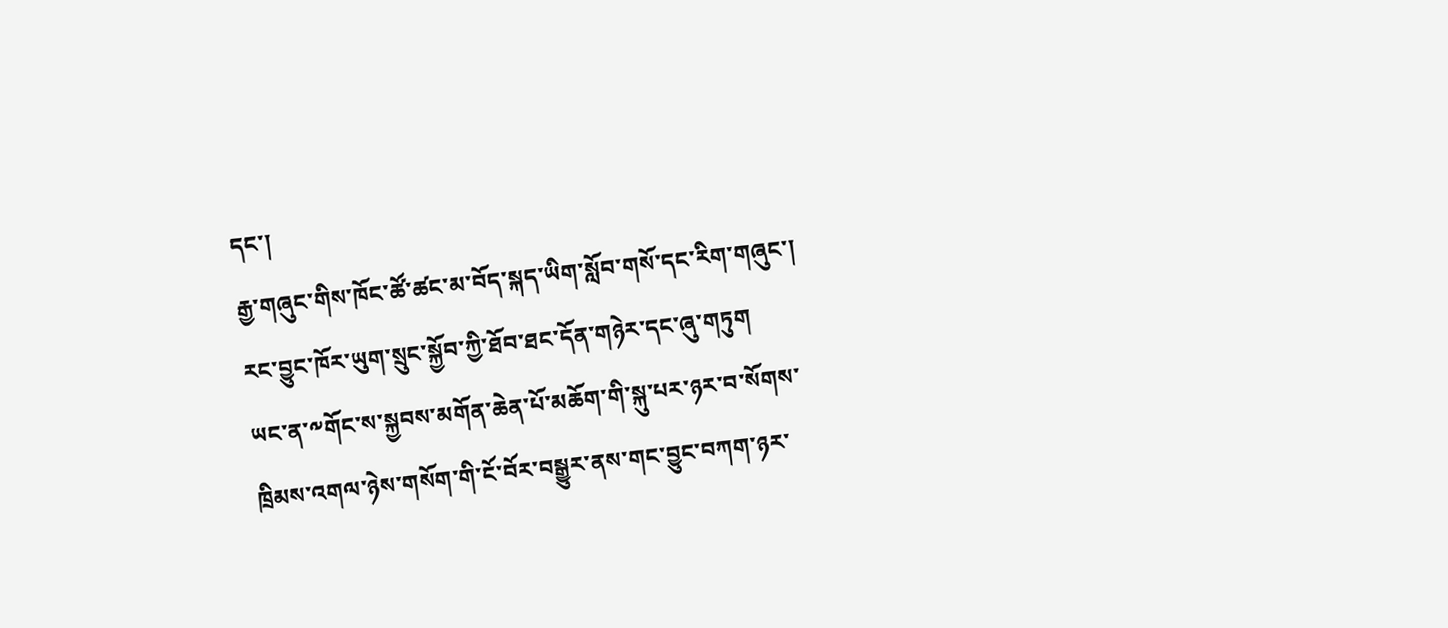དང་།
རྒྱ་གཞུང་གིས་ཁོང་ཚོ་ཚང་མ་བོད་སྐད་ཡིག་སློབ་གསོ་དང་རིག་གཞུང་།
རང་བྱུང་ཁོར་ཡུག་སྲུང་སྐྱོབ་ཀྱི་ཐོབ་ཐང་དོན་གཉེར་དང་ཞུ་གཏུག
ཡང་ན་༸གོང་ས་སྐྱབས་མགོན་ཆེན་པོ་མཆོག་གི་སྐུ་པར་ཉར་བ་སོགས་ཁྲིམས་འགལ་ཉེས་གསོག་གི་ངོ་བོར་བསྒྱུར་ནས་གང་བྱུང་བཀག་ཉར་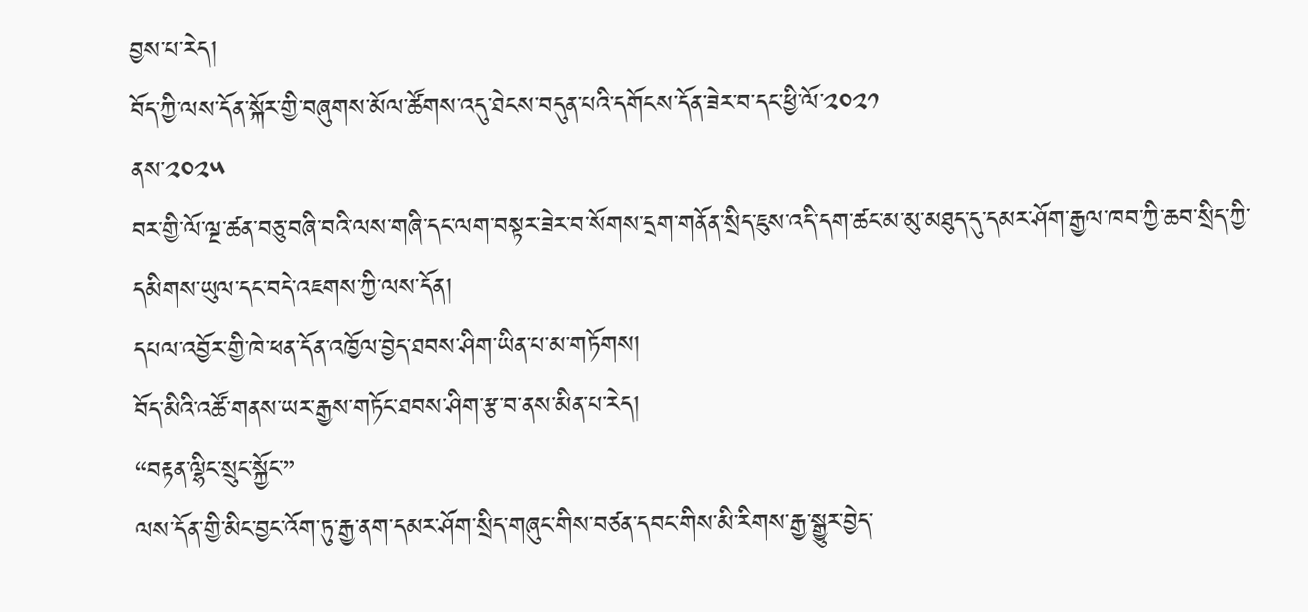བྱས་པ་རེད།
བོད་ཀྱི་ལས་དོན་སྐོར་གྱི་བཞུགས་མོལ་ཚོགས་འདུ་ཐེངས་བདུན་པའི་དགོངས་དོན་ཟེར་བ་དང་ཕྱི་ལོ་༢༠༢༡
ནས་༢༠༢༥
བར་གྱི་ལོ་ལྔ་ཚན་བཅུ་བཞི་བའི་ལས་གཞི་དང་ལག་བསྟར་ཟེར་བ་སོགས་དྲག་གནོན་སྲིད་ཇུས་འདི་དག་ཚང་མ་མུ་མཐུད་དུ་དམར་ཤོག་རྒྱལ་ཁབ་ཀྱི་ཆབ་སྲིད་ཀྱི་དམིགས་ཡུལ་དང་བདེ་འཇགས་ཀྱི་ལས་དོན།
དཔལ་འབྱོར་གྱི་ཁེ་ཕན་དོན་འཁྱོལ་བྱེད་ཐབས་ཤིག་ཡིན་པ་མ་གཏོགས།
བོད་མིའི་འཚོ་གནས་ཡར་རྒྱས་གཏོང་ཐབས་ཤིག་རྩ་བ་ནས་མིན་པ་རེད།
“བརྟན་ལྷིང་སྲུང་སྐྱོང་”
ལས་དོན་གྱི་མིང་བྱང་འོག་ཏུ་རྒྱ་ནག་དམར་ཤོག་སྲིད་གཞུང་གིས་བཙན་དབང་གིས་མི་རིགས་རྒྱ་སྒྱུར་བྱེད་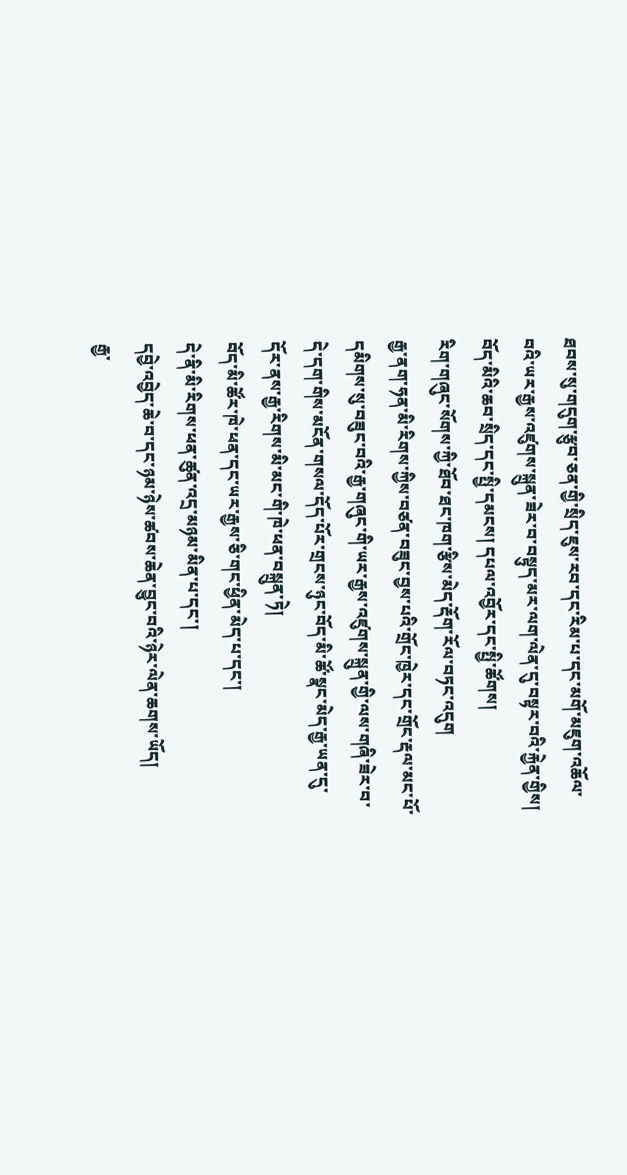ཐབས་སུ་གདུག་རྩུབ་ཅན་གྱི་སྲིད་ཇུས་རབ་དང་རིམ་པ་དང་མགོ་མཇུག་འཆོལ་བའི་ཡར་རྒྱས་འཛུགས་སྐྲུན་ཟེར་བ་བསྟུད་མར་ལག་ལེན་དུ་བསྟར་བའི་རྐྱེན་གྱིས།
བོད་མིའི་ཆབ་སྲིད་དང་སྤྱི་དམངས། དཔལ་འབྱོར་དང་སྤྱི་ཚོགས།
རིག་གཞུང་སོགས་ཀྱི་ཐོབ་ཐང་ཁག་རྩིས་མེད་རྡོག་རོལ་བཏང་འདུག
རྒྱ་ནག་ཧན་མི་རིགས་ཀྱིས་བཙན་བཟུང་བྱས་པའི་གྲོང་ཁྱེར་དང་གྲོང་རྡལ་མང་པོ་དམིགས་སུ་བཟུང་བའི་རྒྱ་གཞུང་གི་ཡར་རྒྱས་འཛུགས་སྐྲུན་གྱི་ལས་གཞི་ཟེར་བ་དེ་དག་གིས་མངོན་གསལ་དོད་པོར་གྲངས་ཉུང་བོད་མི་ཚོ་སྣང་མེད་རྒྱ་ཡན་དུ་དོར་ནས་རྒྱ་རིགས་མི་མང་གི་ཁེ་ཕན་བསྐྲུན་ཏེ།
བོད་མི་ཚོར་ཁེ་ཕན་དང་ཡར་རྒྱས་ཅི་གང་ཕྱིན་མེད་པ་དང་།
དེ་ནི་མི་རིགས་ཕན་ཚུན་འདྲ་མཉམ་མིན་པ་དང་།
དབྱེ་འབྱེད་ཆེ་བ་དང་ཉམ་ཉེས་ཚབས་ཆེན་བྱུང་བའི་ཉེར་ལེན་ཆགས་ཡོད།
རྒྱ་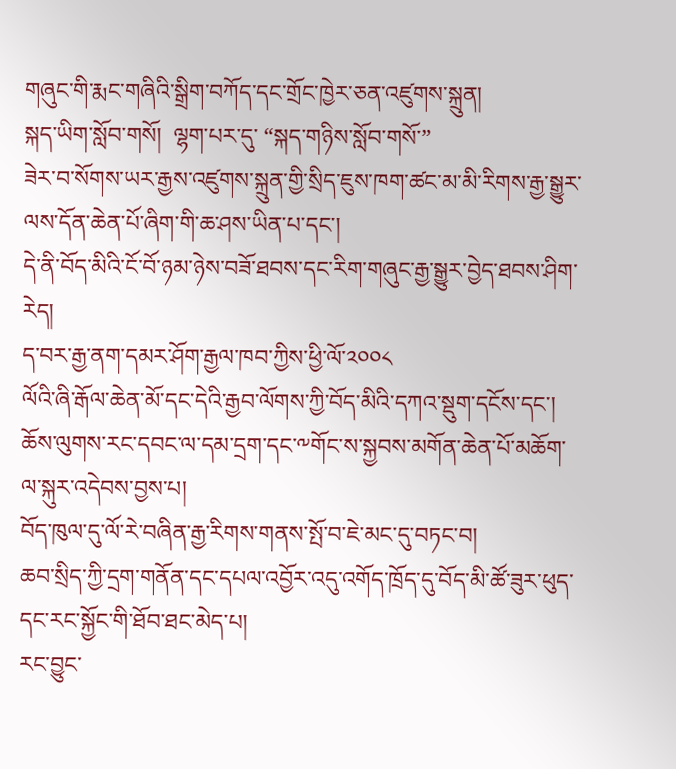གཞུང་གི་རྨང་གཞིའི་སྒྲིག་བཀོད་དང་གྲོང་ཁྱེར་ཅན་འཛུགས་སྐྲུན།
སྐད་ཡིག་སློབ་གསོ།  ལྷག་པར་དུ་ “སྐད་གཉིས་སློབ་གསོ་”
ཟེར་བ་སོགས་ཡར་རྒྱས་འཛུགས་སྐྲུན་གྱི་སྲིད་ཇུས་ཁག་ཚང་མ་མི་རིགས་རྒྱ་སྒྱུར་ལས་དོན་ཆེན་པོ་ཞིག་གི་ཆ་ཤས་ཡིན་པ་དང་།
དེ་ནི་བོད་མིའི་ངོ་བོ་ཉམ་ཉེས་བཟོ་ཐབས་དང་རིག་གཞུང་རྒྱ་སྒྱུར་བྱེད་ཐབས་ཤིག་རེད།
ད་བར་རྒྱ་ནག་དམར་ཤོག་རྒྱལ་ཁབ་ཀྱིས་ཕྱི་ལོ་༢༠༠༨
ལོའི་ཞི་རྒོལ་ཆེན་མོ་དང་དེའི་རྒྱབ་ལོགས་ཀྱི་བོད་མིའི་དཀའ་སྡུག་དངོས་དང་།
ཆོས་ལུགས་རང་དབང་ལ་དམ་དྲག་དང་༸གོང་ས་སྐྱབས་མགོན་ཆེན་པོ་མཆོག་ལ་སྐུར་འདེབས་བྱས་པ།
བོད་ཁུལ་དུ་ལོ་རེ་བཞིན་རྒྱ་རིགས་གནས་སྤོ་བ་ཇེ་མང་དུ་བཏང་བ།
ཆབ་སྲིད་ཀྱི་དྲག་གནོན་དང་དཔལ་འབྱོར་འདུ་འགོད་ཁྲོད་དུ་བོད་མི་ཚོ་ཟུར་ཕུད་དང་རང་སྐྱོང་གི་ཐོབ་ཐང་མེད་པ།
རང་བྱུང་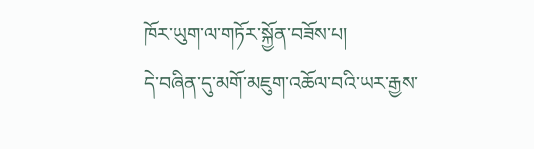ཁོར་ཡུག་ལ་གཏོར་སྐྱོན་བཟོས་པ།
དེ་བཞིན་དུ་མགོ་མཇུག་འཆོལ་བའི་ཡར་རྒྱས་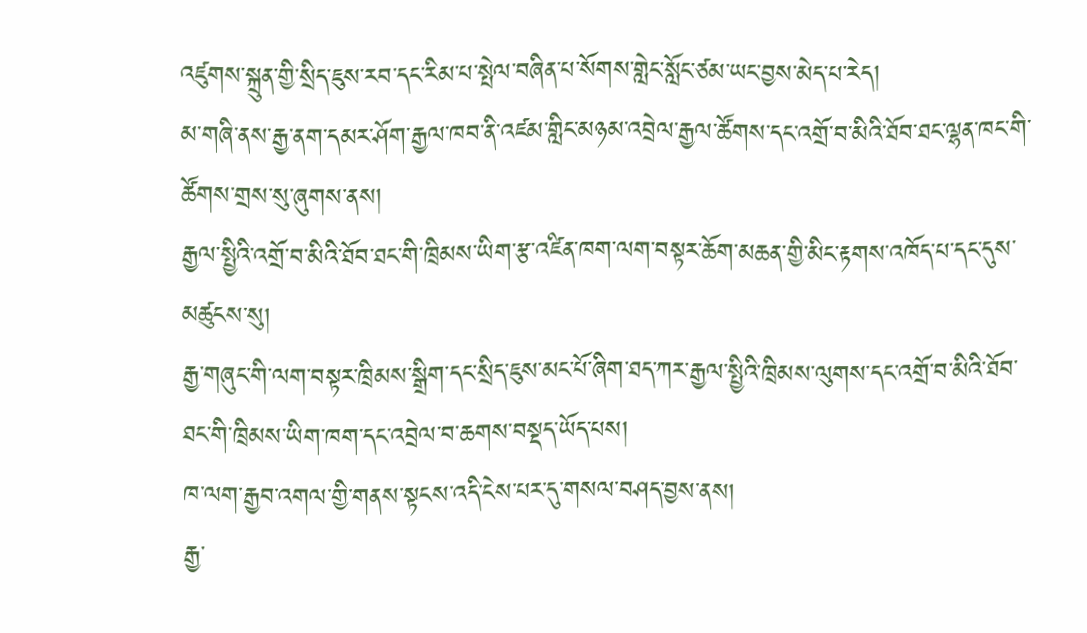འཛུགས་སྐྲུན་གྱི་སྲིད་ཇུས་རབ་དང་རིམ་པ་སྤེལ་བཞིན་པ་སོགས་གླེང་སློང་ཙམ་ཡང་བྱས་མེད་པ་རེད།
མ་གཞི་ནས་རྒྱ་ནག་དམར་ཤོག་རྒྱལ་ཁབ་ནི་འཛམ་གླིང་མཉམ་འབྲེལ་རྒྱལ་ཚོགས་དང་འགྲོ་བ་མིའི་ཐོབ་ཐང་ལྷན་ཁང་གི་ཚོགས་གྲས་སུ་ཞུགས་ནས།
རྒྱལ་སྤྱིའི་འགྲོ་བ་མིའི་ཐོབ་ཐང་གི་ཁྲིམས་ཡིག་རྩ་འཛིན་ཁག་ལག་བསྟར་ཆོག་མཆན་གྱི་མིང་རྟགས་འཁོད་པ་དང་དུས་མཚུངས་སུ།
རྒྱ་གཞུང་གི་ལག་བསྟར་ཁྲིམས་སྒྲིག་དང་སྲིད་ཇུས་མང་པོ་ཞིག་ཐད་ཀར་རྒྱལ་སྤྱིའི་ཁྲིམས་ལུགས་དང་འགྲོ་བ་མིའི་ཐོབ་ཐང་གི་ཁྲིམས་ཡིག་ཁག་དང་འབྲེལ་བ་ཆགས་བསྡད་ཡོད་པས།
ཁ་ལག་རྒྱབ་འགལ་གྱི་གནས་སྟངས་འདི་ངེས་པར་དུ་གསལ་བཤད་བྱས་ནས།
རྒྱ་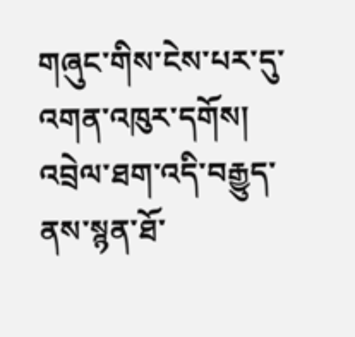གཞུང་གིས་ངེས་པར་དུ་འགན་འཁུར་དགོས།
འབྲེལ་ཐག་འདི་བརྒྱུད་ནས་སྙན་ཐོ་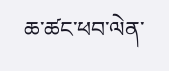ཆ་ཚང་ཕབ་ལེན་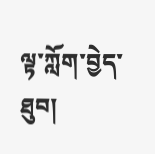ལྟ་ཀློག་བྱེད་ཐུབ།